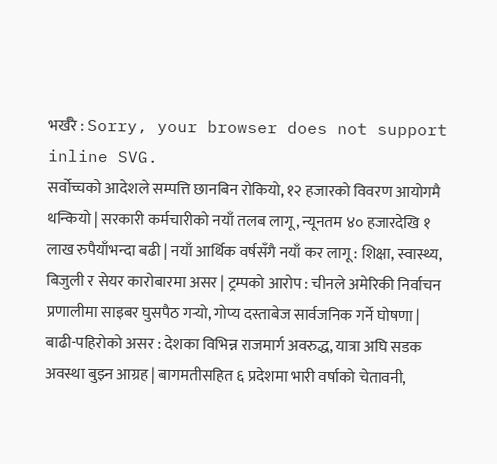भर्खरै : Sorry, your browser does not support inline SVG.
सर्वोच्चको आदेशले सम्पत्ति छानबिन रोकियो, १२ हजारको विवरण आयोगमै थन्कियो | सरकारी कर्मचारीको नयाँ तलब लागू, न्यूनतम ४० हजारदेखि १ लाख रुपैयाँभन्दा बढी | नयाँ आर्थिक वर्षसँगै नयाँ कर लागू : शिक्षा, स्वास्थ्य, बिजुली र सेयर कारोबारमा असर | ट्रम्पको आरोप : चीनले अमेरिकी निर्वाचन प्रणालीमा साइबर घुसपैठ गर्‍यो, गोप्य दस्ताबेज सार्वजनिक गर्ने घोषणा | बाढी-पहिरोको असर : देशका विभिन्न राजमार्ग अवरुद्ध, यात्रा अघि सडक अवस्था बुझ्न आग्रह | बागमतीसहित ६ प्रदेशमा भारी वर्षाको चेतावनी,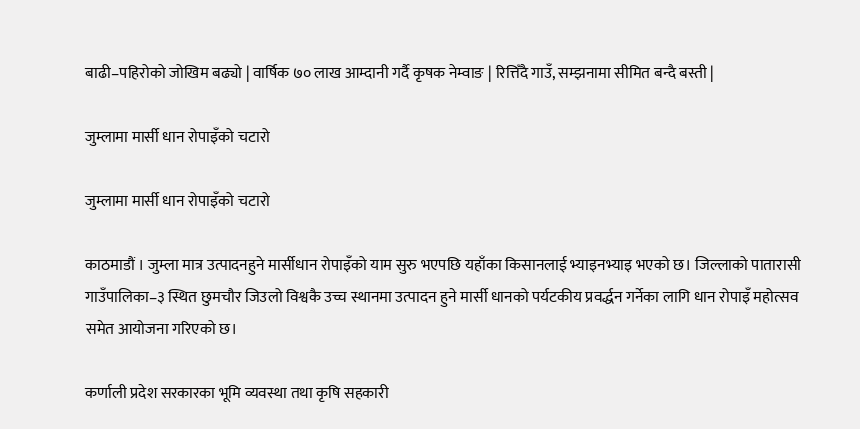बाढी–पहिरोको जोखिम बढ्यो | वार्षिक ७० लाख आम्दानी गर्दै कृषक नेम्वाङ | रित्तिँदै गाउँ, सम्झनामा सीमित बन्दै बस्ती |

जुम्लामा मार्सी धान रोपाइँको चटारो

जुम्लामा मार्सी धान रोपाइँको चटारो

काठमाडौं । जुम्ला मात्र उत्पादनहुने मार्सीधान रोपाइँको याम सुरु भएपछि यहाँका किसानलाई भ्याइनभ्याइ भएको छ। जिल्लाको पातारासी गाउँपालिका–३ स्थित छुमचौर जिउलो विश्वकै उच्च स्थानमा उत्पादन हुने मार्सी धानको पर्यटकीय प्रवर्द्धन गर्नेका लागि धान रोपाइँ महोत्सव समेत आयोजना गरिएको छ।

कर्णाली प्रदेश सरकारका भूमि व्यवस्था तथा कृषि सहकारी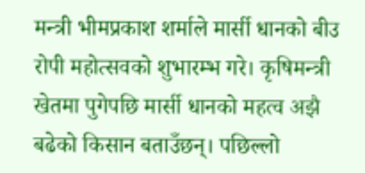मन्त्री भीमप्रकाश शर्माले मार्सी धानको बीउ रोपी महोत्सवको शुभारम्भ गरे। कृषिमन्त्री खेतमा पुगेपछि मार्सी धानको महत्व अझै बढेको किसान बताउँछन्। पछिल्लो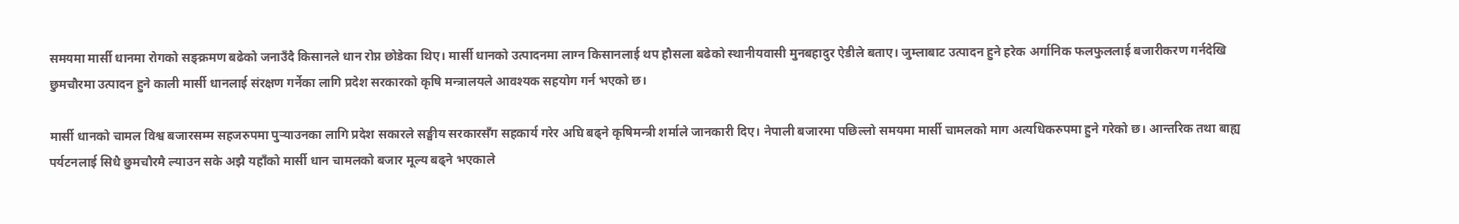समयमा मार्सी धानमा रोगको सङ्क्रमण बढेको जनाउँदै किसानले धान रोप्न छोडेका थिए। मार्सी धानको उत्पादनमा लाग्न किसानलाई थप हौसला बढेको स्थानीयवासी मुनबहादुर ऐडीले बताए। जुम्लाबाट उत्पादन हुने हरेक अर्गानिक फलफुललाई बजारीकरण गर्नदेखि छुमचौरमा उत्पादन हुने काली मार्सी धानलाई संरक्षण गर्नेका लागि प्रदेश सरकारको कृषि मन्त्रालयले आवश्यक सहयोग गर्न भएको छ।

मार्सी धानको चामल विश्व बजारसम्म सहजरुपमा पुर्‍याउनका लागि प्रदेश सकारले सङ्घीय सरकारसँग सहकार्य गरेर अघि बढ्ने कृषिमन्त्री शर्माले जानकारी दिए। नेपाली बजारमा पछिल्लो समयमा मार्सी चामलको माग अत्यधिकरुपमा हुने गरेको छ। आन्तरिक तथा बाह्य पर्यटनलाई सिधै छुमचौरमै ल्याउन सके अझै यहाँको मार्सी धान चामलको बजार मूल्य बढ्ने भएकाले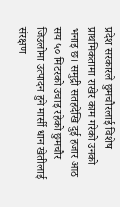प्रदेश सरकारले छुमचौरलाई विशेष प्राथमिकतामा राखेर काम गरेको उनको भनाइ छ। समुद्री सतहदेखि दुई हजार आठ सय ५० मिटरको उचाइ रहेको छुमचौर जिउलोमा उत्पादन हुने मार्सी धान खेतीलाई संरक्षण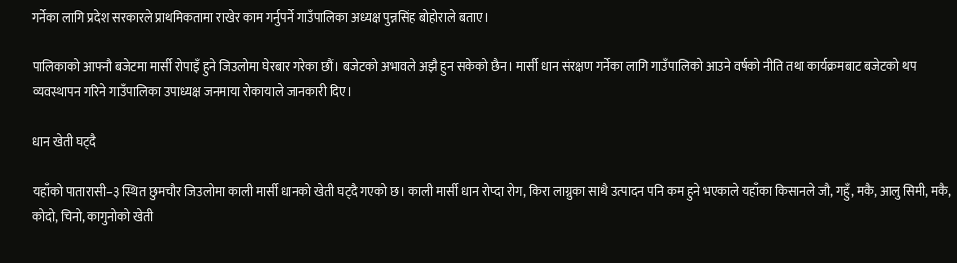गर्नेका लागि प्रदेश सरकारले प्राथमिकतामा राखेर काम गर्नुपर्ने गाउँपालिका अध्यक्ष पुन्नसिंह बोहोराले बताए।

पालिकाको आफ्नौ बजेटमा मार्सी रोपाइँ हुने जिउलोमा घेरबार गरेका छौं। बजेटको अभावले अझै हुन सकेको छैन। मार्सी धान संरक्षण गर्नेका लागि गाउँपालिको आउने वर्षको नीति तथा कार्यक्रमबाट बजेटको थप व्यवस्थापन गरिने गाउँपालिका उपाध्यक्ष जनमाया रोकायाले जानकारी दिए।

धान खेती घट्दै

यहाँको पातारासी–३ स्थित छुमचौर जिउलोमा काली मार्सी धानको खेती घट्दै गएको छ। काली मार्सी धान रोप्दा रोग, किरा लाग्नुका साथै उत्पादन पनि कम हुने भएकाले यहाँका किसानले जौ, गहुँ, मकै, आलु सिमी, मकै, कोदो, चिनो, कागुनोको खेती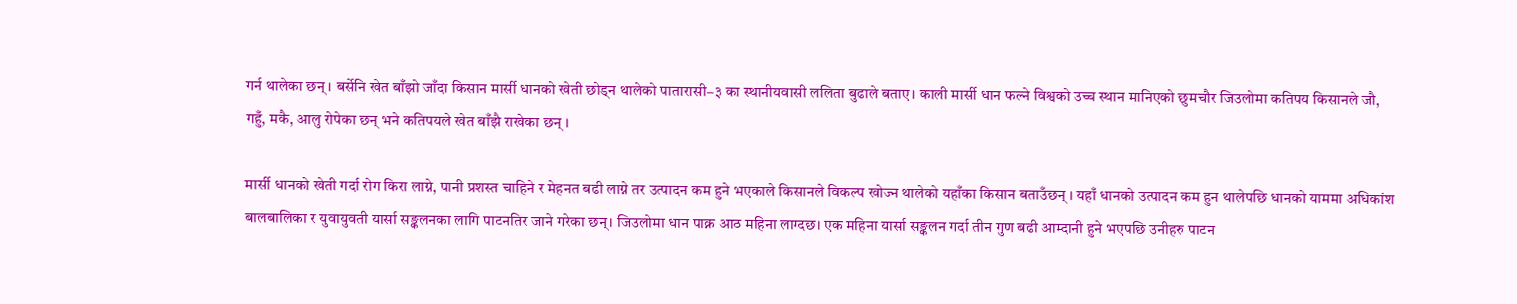गर्न थालेका छन् । बर्सेनि खेत बाँझो जाँदा किसान मार्सी धानको खेती छोड्न थालेको पातारासी–३ का स्थानीयवासी ललिता बुढाले बताए। काली मार्सी धान फल्ने विश्वको उच्च स्थान मानिएको छुमचौर जिउलोमा कतिपय किसानले जौ, गहुँ, मकै, आलु रोपेका छन् भने कतिपयले खेत बाँझै राखेका छन् ।

मार्सी धानको खेती गर्दा रोग किरा लाग्ने, पानी प्रशस्त चाहिने र मेहनत बढी लाग्ने तर उत्पादन कम हुने भएकाले किसानले विकल्प खोज्न थालेको यहाँका किसान बताउँछन् । यहाँ धानको उत्पादन कम हुन थालेपछि धानको याममा अधिकांश बालबालिका र युवायुवती यार्सा सङ्कलनका लागि पाटनतिर जाने गरेका छन्। जिउलोमा धान पाक्न आठ महिना लाग्दछ। एक महिना यार्सा सङ्कलन गर्दा तीन गुण बढी आम्दानी हुने भएपछि उनीहरु पाटन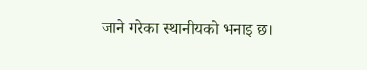जाने गरेका स्थानीयको भनाइ छ।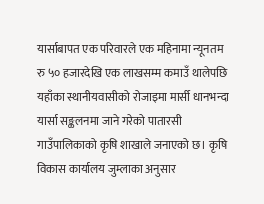यार्साबापत एक परिवारले एक महिनामा न्यूनतम रु ५० हजारदेखि एक लाखसम्म कमाउँ थालेपछि यहाँका स्थानीयवासीको रोजाइमा मार्सी धानभन्दा यार्सा सङ्कलनमा जाने गरेको पातारसी गाउँपालिकाको कृषि शाखाले जनाएको छ। कृषि विकास कार्यालय जुम्लाका अनुसार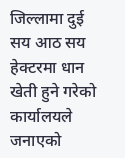जिल्लामा दुई सय आठ सय हेक्टरमा धान खेती हुने गरेको कार्यालयले जनाएको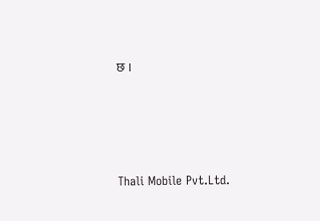छ ।




Thali Mobile Pvt.Ltd.